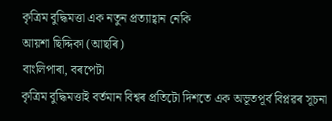কৃত্ৰিম বুদ্ধিমত্তা এক নতুন প্ৰত্যাহ্বান নেকি
আয়শা ছিদ্দিকা (আছৰি)
বাংলিপাৰা, বৰপেটা
কৃত্ৰিম বুদ্ধিমত্তাই বৰ্তমান বিশ্বৰ প্ৰতিটো দিশতে এক অভূতপূৰ্ব বিপ্লৱৰ সূচনা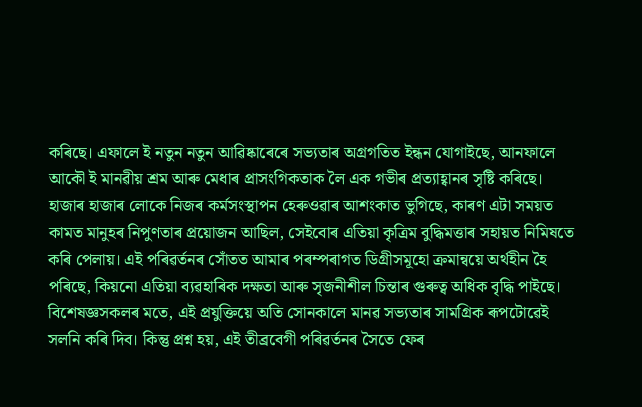কৰিছে। এফালে ই নতুন নতুন আৱিষ্কাৰেৰে সভ্যতাৰ অগ্ৰগতিত ইন্ধন যোগাইছে, আনফালে আকৌ ই মানৱীয় শ্ৰম আৰু মেধাৰ প্ৰাসংগিকতাক লৈ এক গভীৰ প্ৰত্যাহ্বানৰ সৃষ্টি কৰিছে। হাজাৰ হাজাৰ লোকে নিজৰ কৰ্মসংস্থাপন হেৰুওৱাৰ আশংকাত ভুগিছে, কাৰণ এটা সময়ত কামত মানুহৰ নিপুণতাৰ প্ৰয়োজন আছিল, সেইবোৰ এতিয়া কৃত্ৰিম বুদ্ধিমত্তাৰ সহায়ত নিমিষতে কৰি পেলায়। এই পৰিৱৰ্তনৰ সোঁতত আমাৰ পৰম্পৰাগত ডিগ্ৰীসমূহো ক্ৰমান্বয়ে অৰ্থহীন হৈ পৰিছে, কিয়নো এতিয়া ব্যৱহাৰিক দক্ষতা আৰু সৃজনীশীল চিন্তাৰ গুৰুত্ব অধিক বৃদ্ধি পাইছে।
বিশেষজ্ঞসকলৰ মতে, এই প্ৰযুক্তিয়ে অতি সোনকালে মানৱ সভ্যতাৰ সামগ্ৰিক ৰূপটোৱেই সলনি কৰি দিব। কিন্তু প্ৰশ্ন হয়, এই তীব্ৰবেগী পৰিৱৰ্তনৰ সৈতে ফেৰ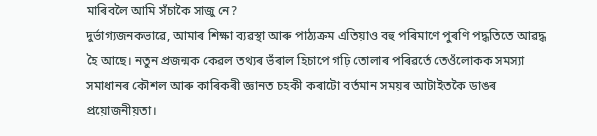মাৰিবলৈ আমি সঁচাকৈ সাজু নে?
দুৰ্ভাগ্যজনকভাৱে, আমাৰ শিক্ষা ব্যৱস্থা আৰু পাঠ্যক্ৰম এতিয়াও বহু পৰিমাণে পুৰণি পদ্ধতিতে আৱদ্ধ হৈ আছে। নতুন প্ৰজন্মক কেৱল তথ্যৰ ভঁৰাল হিচাপে গঢ়ি তোলাৰ পৰিৱৰ্তে তেওঁলোকক সমস্যা সমাধানৰ কৌশল আৰু কাৰিকৰী জ্ঞানত চহকী কৰাটো বৰ্তমান সময়ৰ আটাইতকৈ ডাঙৰ প্ৰয়োজনীয়তা।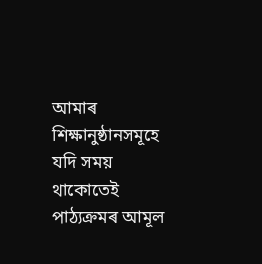আমাৰ শিক্ষানুষ্ঠানসমূহে যদি সময় থাকোতেই পাঠ্যক্ৰমৰ আমূল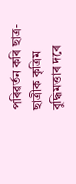পৰিৱৰ্তন কৰি ছাত্ৰ-ছাত্ৰীক কৃত্ৰিম বুদ্ধিমত্তাৰ দৰে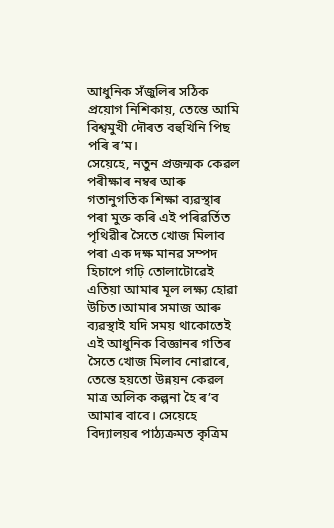আধুনিক সঁজুলিৰ সঠিক প্ৰয়োগ নিশিকায়, তেন্তে আমি বিশ্বমুখী দৌৰত বহুখিনি পিছ পৰি ৰ’ম।
সেয়েহে, নতুন প্ৰজন্মক কেৱল পৰীক্ষাৰ নম্বৰ আৰু গতানুগতিক শিক্ষা ব্যৱস্থাৰ পৰা মুক্ত কৰি এই পৰিৱৰ্তিত পৃথিৱীৰ সৈতে খোজ মিলাব পৰা এক দক্ষ মানৱ সম্পদ হিচাপে গঢ়ি তোলাটোৱেই এতিয়া আমাৰ মূল লক্ষ্য হোৱা উচিত।আমাৰ সমাজ আৰু ব্যৱস্থাই যদি সময় থাকোতেই এই আধুনিক বিজ্ঞানৰ গতিৰ সৈতে খোজ মিলাব নোৱাৰে, তেন্তে হয়তো উন্নয়ন কেৱল মাত্ৰ অলিক কল্পনা হৈ ৰ’ব আমাৰ বাবে। সেয়েহে বিদ্যালয়ৰ পাঠ্যক্ৰমত কৃত্ৰিম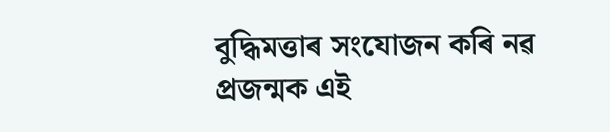বুদ্ধিমত্তাৰ সংযোজন কৰি নৱ প্ৰজন্মক এই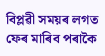বিপ্লৱী সময়ৰ লগত ফেৰ মাৰিব পৰাকৈ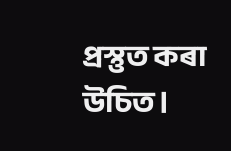প্ৰস্তুত কৰা উচিত।